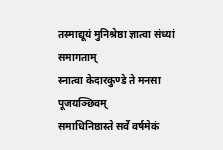तस्माद्यूयं मुनिश्रेष्ठा ज्ञात्वा संध्यां समागताम्
स्नात्वा केदारकुण्डे ते मनसा पूजयञ्छिवम्
समाधिनिष्ठास्ते सर्वे वर्षमेकं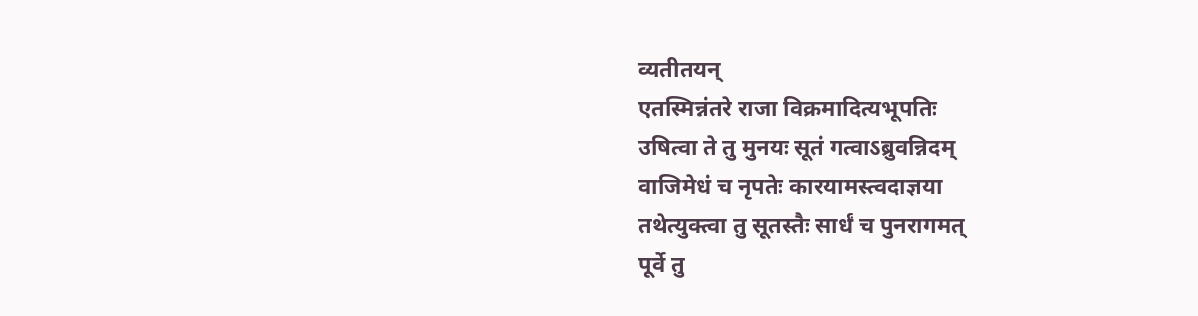व्यतीतयन्
एतस्मिन्नंतरे राजा विक्रमादित्यभूपतिः
उषित्वा ते तु मुनयः सूतं गत्वाऽब्रुवन्निदम्
वाजिमेधं च नृपतेः कारयामस्त्वदाज्ञया
तथेत्युक्त्वा तु सूतस्तैः सार्धं च पुनरागमत्
पूर्वे तु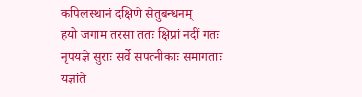कपिलस्थानं दक्षिणे सेतुबन्धनम्
हयो जगाम तरसा ततः क्षिप्रां नदीं गतः
नृपयज्ञे सुराः सर्वे सपत्नीकाः समागताः
यज्ञांते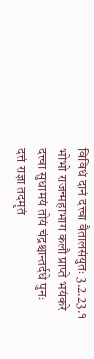विविधं दानं दत्त्वा वैतालसंयुतः 3.2.23.१
भोभो राजन्महाभाग कलौ प्राप्ते भयंकरे
दत्त्वा सुधामयं तोयं चंद्रश्चान्तर्दधे पुनः
दत्तं राज्ञा तदमृतं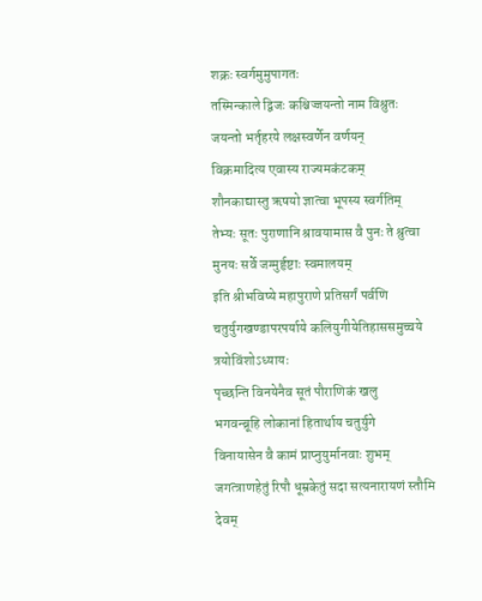शक्रः स्वर्गमुमुपागतः
तस्मिन्काले द्विजः कश्चिज्जयन्तो नाम विश्रुतः
जयन्तो भर्तृहरये लक्षस्वर्णेन वर्णयन्
विक्रमादित्य एवास्य राज्यमकंटकम्
शौनकाद्यास्तु ऋषयो ज्ञात्वा भूपस्य स्वर्गतिम्
तेभ्यः सूतः पुराणानि श्रावयामास वै पुनः ते श्रुत्वा मुनयः सर्वे जग्मुर्हृष्टाः स्वमालयम्
इति श्रीभविष्ये महापुराणे प्रतिसर्गं पर्वणि चतुर्युगखण्डापरपर्याये कलियुगीयेतिहाससमुच्चये त्रयोविंशोऽध्यायः
पृच्छन्ति विनयेनैव सूतं पौराणिकं खलु
भगवन्ब्रूहि लोकानां हितार्थाय चतुर्युगे
विनायासेन वै कामं प्राप्नुयुर्मानवाः शुभम्
जगत्त्राणहेतुं रिपौ धूम्रकेतुं सदा सत्यनारायणं स्तौमि देवम्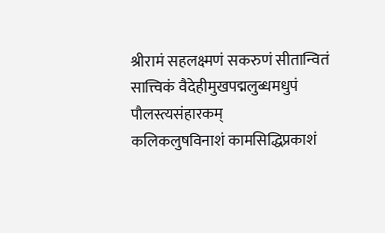श्रीरामं सहलक्ष्मणं सकरुणं सीतान्वितं सात्त्विकं वैदेहीमुखपद्मलुब्धमधुपं पौलस्त्यसंहारकम्
कलिकलुषविनाशं कामसिद्धिप्रकाशं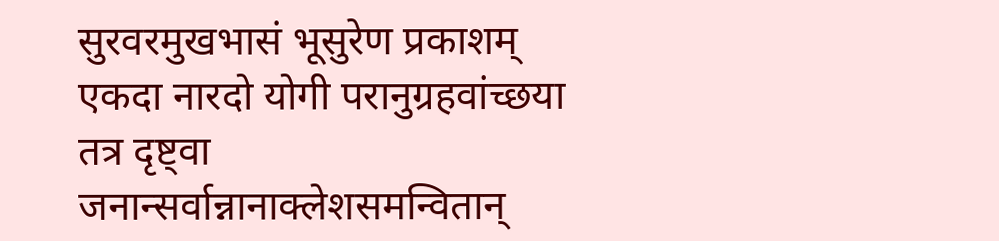सुरवरमुखभासं भूसुरेण प्रकाशम्
एकदा नारदो योगी परानुग्रहवांच्छया
तत्र दृष्ट्वा जनान्सर्वान्नानाक्लेशसमन्वितान्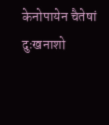केनोपायेन चैतेषां दुःखनाशो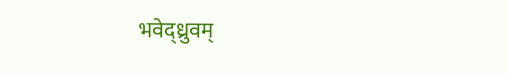भवेद्ध्रुवम्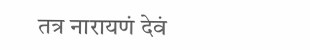तत्र नारायणं देवं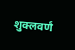शुक्लवर्णं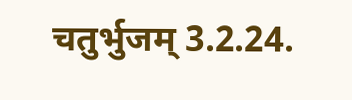चतुर्भुजम् 3.2.24.